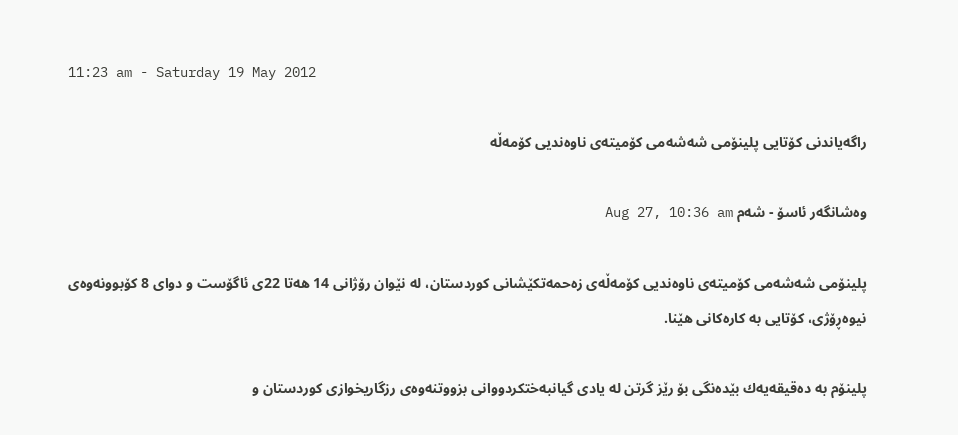11:23 am - Saturday 19 May 2012

راگه‌یاندنی‌ كۆتایی‌ پلینۆمی‌ شه‌شه‌می‌ كۆمیته‌ی‌ ناوه‌ندیی‌ كۆمه‌ڵه‌

وه‌شانگه‌ر ئاسۆ - شه‌م Aug 27, 10:36 am

پلینۆمی‌ شه‌شه‌می‌ كۆمیته‌ی‌ ناوه‌ندیی‌ كۆمه‌ڵه‌ی‌ زه‌حمه‌تكێشانی‌ كوردستان، له‌ نێوان رۆژانی‌ 14 هه‌تا 22ی‌ ئاگۆست و دوای‌ 8 كۆبوونه‌وه‌ی‌ نیوه‌ڕۆژی‌، كۆتایی‌ به‌ كاره‌كانی‌ هێنا.

پلینۆم به‌ ده‌قیقه‌یه‌ك بێده‌نگی‌ بۆ رێز گرتن له‌ یادی‌ گیانبه‌ختكردووانی‌ بزووتنه‌وه‌ی‌ رزگاریخوازی‌ كوردستان و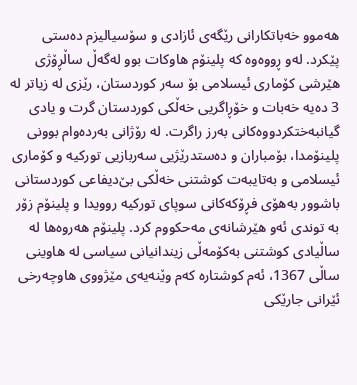هه‌موو خه‌باتكارانی‌ رێگه‌ی‌ ئازادی‌ و سۆسیالیزم ده‌ستی‌ پێكرد. له‌و ڕووه‌وه‌ كه‌ پلینۆم هاوكات بوو له‌گه‌ڵ‌ ساڵڕۆژی‌ هێرشی‌ كۆماری‌ ئیسلامی‌ بۆ سه‌ر كوردستان، رێزی‌ له‌ زیاتر له‌ 3 ده‌یه‌ خه‌بات و خۆڕاگریی‌ خه‌ڵكی‌ كوردستان گرت و یادی‌ گیانبه‌ختكردووه‌كانی‌ به‌رز راگرت. له‌ رۆژانی‌ به‌رده‌وام بوونی‌ پلینۆمدا، بۆمباران و ده‌ستدرێژیی‌ سه‌ربازیی‌ توركیه‌ و كۆماری‌ ئیسلامی‌ و به‌تایبه‌ت كوشتنی‌ خه‌ڵكی‌ بێ‌دیفاعی‌ كوردستانی‌ باشوور به‌هۆی‌ فڕۆكه‌كانی‌ سوپای‌ توركیه‌ روویدا و پلینۆم زۆر به‌ توندی‌ ئه‌و هێرشانه‌ی‌ مه‌حكووم كرد. پلینۆم هه‌روه‌ها له‌ ساڵیادی‌ كوشتنی‌ به‌كۆمه‌ڵی‌ زیندانیانی‌ سیاسی‌ له‌ هاوینی‌ ساڵی‌ 1367، ئه‌م كوشتاره‌ كه‌م وێنه‌یه‌ی‌ مێژووی‌ هاوچه‌رخی‌ ئێرانی‌ جارێكی‌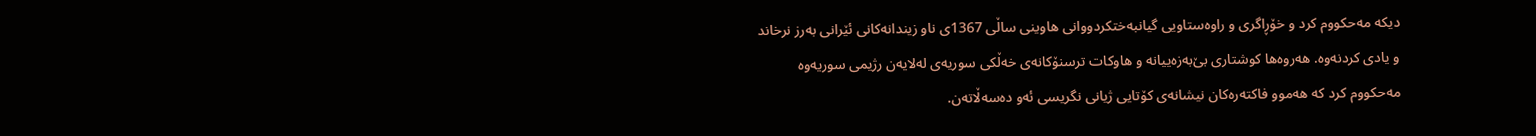دیكه‌ مه‌حكووم كرد و خۆڕاگری‌ و راوه‌ستاویی‌ گیانبه‌ختكردووانی‌ هاوینی‌ ساڵی‌ 1367ی‌ ناو زیندانه‌كانی‌ ئێرانی‌ به‌رز نرخاند و یادی‌ كردنه‌وه‌. هه‌روه‌ها كوشتاری‌ بێ‌به‌زه‌ییانه‌ و هاوكات ترسنۆكانه‌ی‌ خه‌ڵكی‌ سوریه‌ی‌ له‌لایه‌ن رژیمی‌ سوریه‌وه‌ مه‌حكووم كرد كه‌ هه‌موو فاكته‌ره‌كان نیشانه‌ی‌ كۆتایی‌ ژیانی‌ نگریسی‌ ئه‌و ده‌سه‌ڵاته‌ن.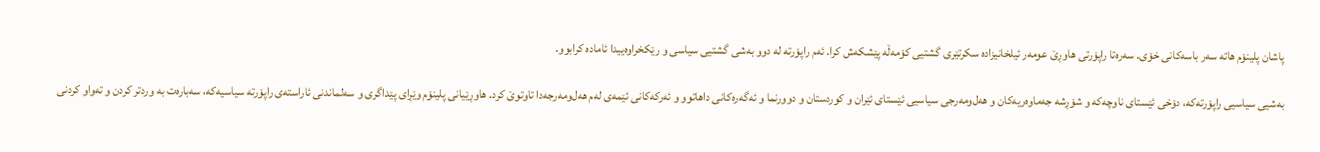پاشان پلینۆم هاته‌ سه‌ر باسه‌كانی‌ خۆی‌. سه‌ره‌تا راپۆرتی‌ هاوڕێ‌ عومه‌ر ئیلخانیزاده‌ سكرتێری‌ گشتیی‌ كۆمه‌ڵه‌ پێشكه‌ش كرا. ئه‌م راپۆرته‌ له‌ دوو به‌شی‌ گشتیی‌ سیاسی‌ و رێكخراوه‌ییدا ئاماده‌ كرابوو.

به‌شیی‌ سیاسیی‌ راپۆرته‌كه‌، دۆخی‌ ئێستای‌ ناوچه‌كه‌ و شۆڕشه‌ جه‌ماوه‌ریه‌كان و هه‌ل‌ومه‌رجی‌ سیاسیی‌ ئێستای‌ ئێران و كوردستان و دوورنما و ئه‌گه‌ره‌كانی‌ داهاتوو و ئه‌ركه‌كانی‌ ئێمه‌ی‌ له‌م هه‌ل‌ومه‌رجه‌دا تاوتوێ‌ كرد. هاوڕێیانی‌ پلینۆم وێڕای‌ پێداگری‌ و سه‌لماندنی‌ ئاراسته‌ی‌ راپۆرته‌ سیاسیه‌كه‌، سه‌باره‌ت به‌ وردتر كردن و ته‌واو كردنی‌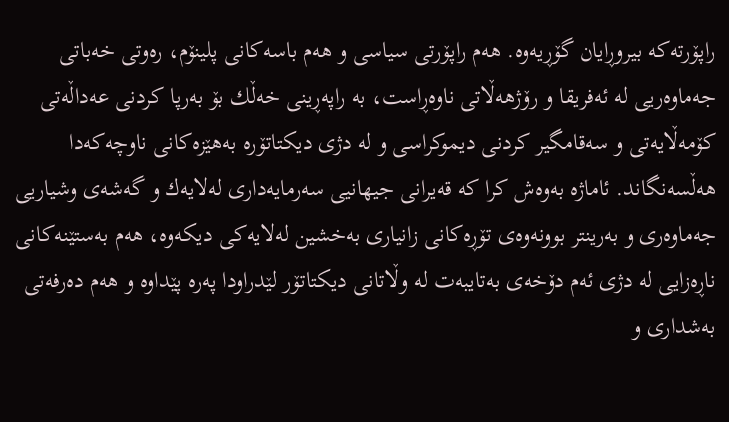راپۆرته‌كه‌ بیروڕایان گۆڕیه‌وه‌. هه‌م راپۆرتی‌ سیاسی‌ و هه‌م باسه‌كانی‌ پلینۆم، ره‌وتی‌ خه‌باتی‌ جه‌ماوه‌ریی‌ له‌ ئه‌فریقا و رۆژهه‌ڵاتی‌ ناوه‌ڕاست، به‌ راپه‌ڕینی‌ خه‌ڵك بۆ به‌رپا كردنی‌ عه‌داڵه‌تی‌ كۆمه‌ڵایه‌تی‌ و سه‌قامگیر كردنی‌ دیموكراسی‌ و له‌ دژی‌ دیكتاتۆره‌ به‌هێزه‌كانی‌ ناوچه‌كه‌دا هه‌ڵسه‌نگاند. ئاماژه‌ به‌وه‌ش كرا كه‌ قه‌یرانی‌ جیهانیی‌ سه‌رمایه‌داری‌ له‌لایه‌ك و گه‌شه‌ی‌ وشیاریی‌ جه‌ماوه‌ری‌ و به‌رینتر بوونه‌وه‌ی‌ تۆڕه‌كانی‌ زانیاری‌ به‌خشین له‌لایه‌كی‌ دیكه‌وه‌، هه‌م به‌ستێنه‌كانی‌ ناڕه‌زایی‌ له‌ دژی‌ ئه‌م دۆخه‌ی‌ به‌تایبه‌ت له‌ وڵاتانی‌ دیكتاتۆر لێدراودا په‌ره‌ پێداوه‌ و هه‌م ده‌رفه‌تی‌ به‌شداری‌ و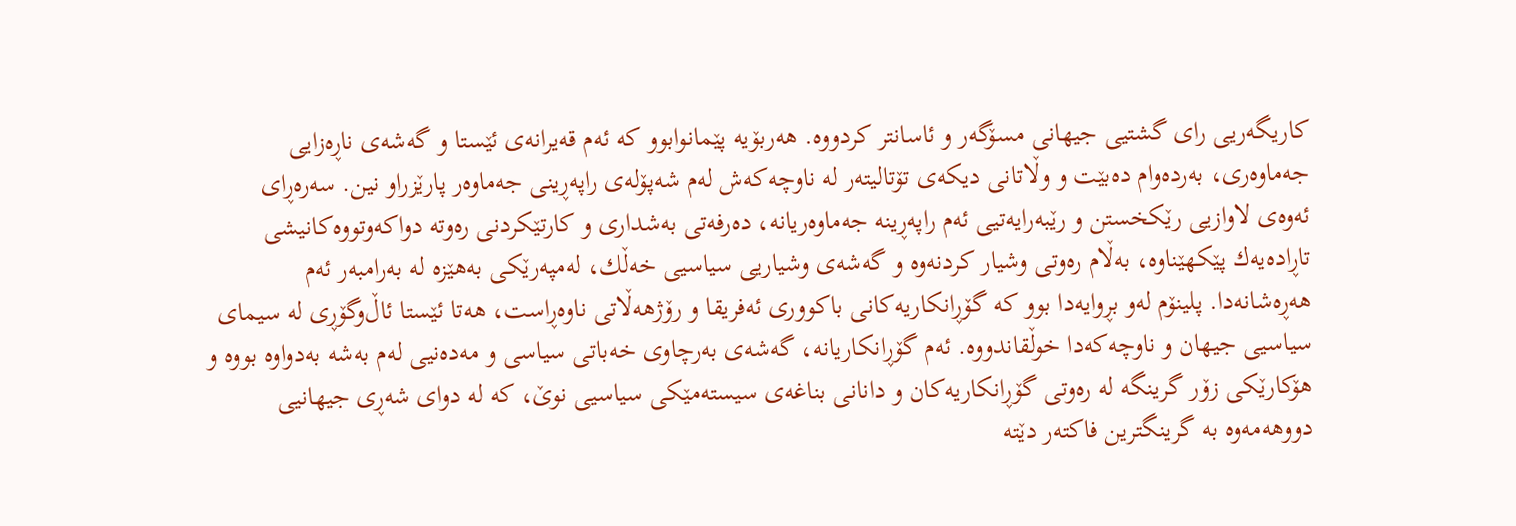كاریگه‌ریی‌ رای‌ گشتیی‌ جیهانی‌ مسۆگه‌ر و ئاسانتر كردووه‌. هه‌ربۆیه‌ پێمانوابوو كه‌ ئه‌م قه‌یرانه‌ی‌ ئێستا و گه‌شه‌ی‌ ناڕه‌زایی‌ جه‌ماوه‌ری‌، به‌رده‌وام ده‌بێت و وڵاتانی‌ دیكه‌ی‌ تۆتالیته‌ر له‌ ناوچه‌كه‌ش له‌م شه‌پۆله‌ی‌ راپه‌ڕینی‌ جه‌ماوه‌ر پارێزراو نین. سه‌ره‌ڕای‌ ئه‌وه‌ی‌ لاوازیی‌ رێكخستن و رێبه‌رایه‌تیی‌ ئه‌م راپه‌ڕینه‌ جه‌ماوه‌ریانه‌، ده‌رفه‌تی‌ به‌شداری‌ و كارتێكردنی‌ ره‌وته‌ دواكه‌وتووه‌كانیشی‌ تاڕاده‌یه‌ك پێكهێناوه‌، به‌ڵام ره‌وتی‌ وشیار كردنه‌وه‌ و گه‌شه‌ی‌ وشیاریی‌ سیاسیی‌ خه‌ڵك، له‌مپه‌رێكی‌ به‌هێزه‌ له‌ به‌رامبه‌ر ئه‌م هه‌ڕه‌شانه‌دا. پلینۆم له‌و بڕوایه‌دا بوو كه‌ گۆڕانكاریه‌كانی‌ باكووری‌ ئه‌فریقا و رۆژهه‌ڵاتی‌ ناوه‌ڕاست، هه‌تا ئێستا ئاڵ‌وگۆڕی‌ له‌ سیمای‌ سیاسیی‌ جیهان و ناوچه‌كه‌دا خوڵقاندووه‌. ئه‌م گۆڕانكاریانه‌، گه‌شه‌ی‌ به‌رچاوی‌ خه‌باتی‌ سیاسی‌ و مه‌ده‌نیی‌ له‌م به‌شه‌ به‌دواوه‌ بووه‌ و هۆكارێكی‌ زۆر گرینگه‌ له‌ ره‌وتی‌ گۆڕانكاریه‌كان و دانانی‌ بناغه‌ی‌ سیسته‌مێكی‌ سیاسیی‌ نوێ‌، كه‌ له‌ دوای‌ شه‌ڕی‌ جیهانیی‌ دووهه‌مه‌وه‌ به‌ گرینگترین فاكته‌ر دێته‌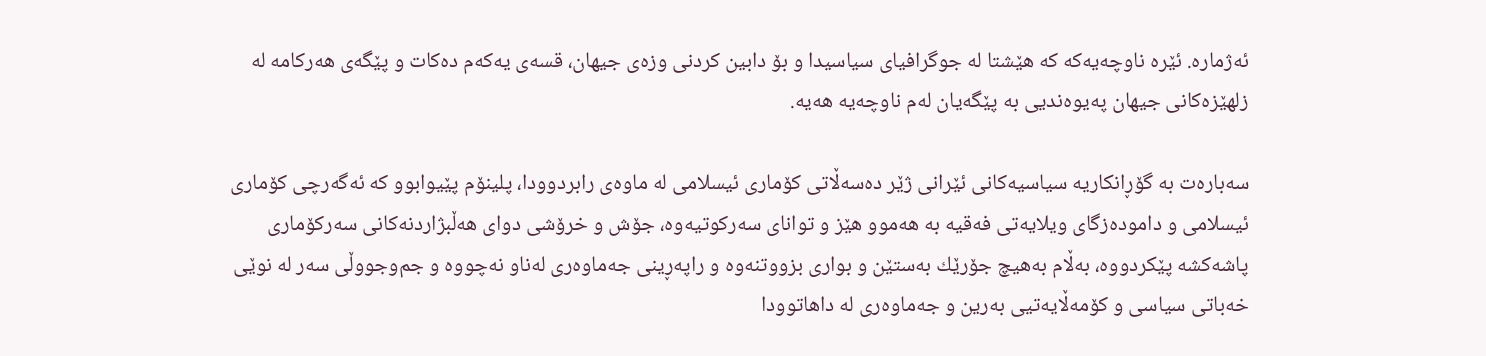ئه‌ژماره‌. ئێره‌ ناوچه‌یه‌كه‌ كه‌ هێشتا له‌ جوگرافیای‌ سیاسیدا و بۆ دابین كردنی‌ وزه‌ی‌ جیهان، قسه‌ی‌ یه‌كه‌م ده‌كات و پێگه‌ی‌ هه‌ركامه‌ له‌ زلهێزه‌كانی‌ جیهان په‌یوه‌ندیی‌ به‌ پێگه‌یان له‌م ناوچه‌یه‌ هه‌یه‌.

سه‌باره‌ت به‌ گۆڕانكاریه‌ سیاسیه‌كانی‌ ئێرانی‌ ژێر ده‌سه‌ڵاتی‌ كۆماری‌ ئیسلامی‌ له‌ ماوه‌ی‌ رابردوودا، پلینۆم پێیوابوو كه‌ ئه‌گه‌رچی‌ كۆماری‌ ئیسلامی‌ و داموده‌زگای‌ ویلایه‌تی‌ فه‌قیه به‌ هه‌موو هێز و توانای‌ سه‌ركوتیه‌وه‌، جۆش و خرۆشی‌ دوای‌ هه‌ڵبژاردنه‌كانی‌ سه‌ركۆماری‌ پاشه‌كشه‌ پێكردووه‌، به‌ڵام به‌هیچ جۆرێك به‌ستێن و بواری‌ بزووتنه‌وه‌ و راپه‌ڕینی‌ جه‌ماوه‌ری‌ له‌ناو نه‌چووه‌ و جم‌وجووڵی‌ سه‌ر له‌ نوێی‌ خه‌باتی‌ سیاسی‌ و كۆمه‌ڵایه‌تیی‌ به‌رین و جه‌ماوه‌ری‌ له‌ داهاتوودا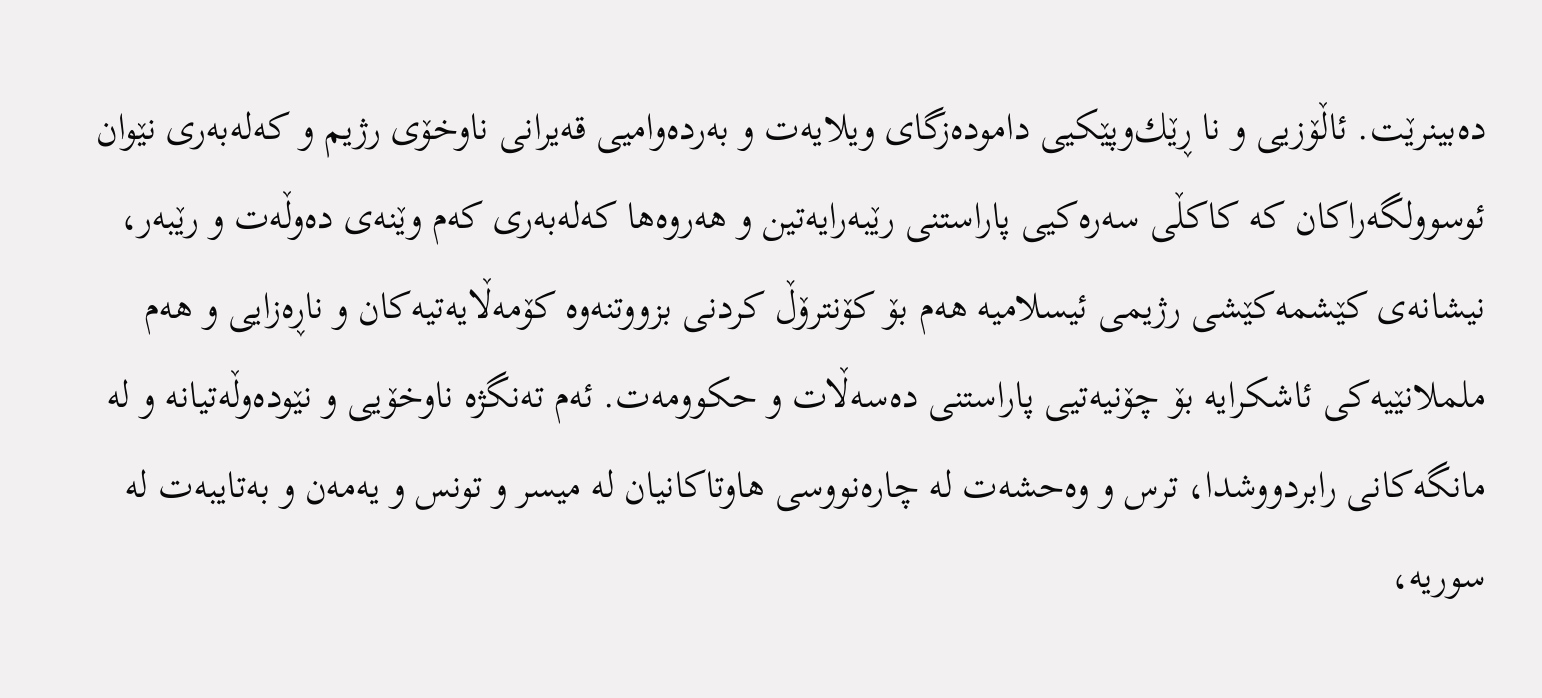ده‌بینرێت. ئاڵۆزیی‌ و نا ڕێك‌وپێكیی‌ داموده‌زگای‌ ویلایه‌ت و به‌رده‌وامیی‌ قه‌یرانی‌ ناوخۆی‌ رژیم و كه‌له‌به‌ری‌ نێوان ئوسوولگه‌راكان كه‌ كاكڵی‌ سه‌ره‌كیی‌ پاراستنی‌ رێبه‌رایه‌تین و هه‌روه‌ها كه‌له‌به‌ری‌ كه‌م وێنه‌ی‌ ده‌وڵه‌ت و رێبه‌ر، نیشانه‌ی‌ كێشمه‌كێشی‌ رژیمی‌ ئیسلامیه‌ هه‌م بۆ كۆنترۆڵ‌ كردنی‌ بزووتنه‌وه‌ كۆمه‌ڵایه‌تیه‌كان و ناڕه‌زایی‌ و هه‌م ململانێیه‌كی‌ ئاشكرایه‌ بۆ چۆنیه‌تیی‌ پاراستنی‌ ده‌سه‌ڵات و حكوومه‌ت. ئه‌م ته‌نگژه‌ ناوخۆیی‌ و نێوده‌وڵه‌تیانه‌ و له‌ مانگه‌كانی‌ رابردووشدا، ترس و وه‌حشه‌ت له‌ چاره‌نووسی‌ هاوتاكانیان له‌ میسر و تونس و یه‌مه‌ن و به‌تایبه‌ت له‌ سوریه‌،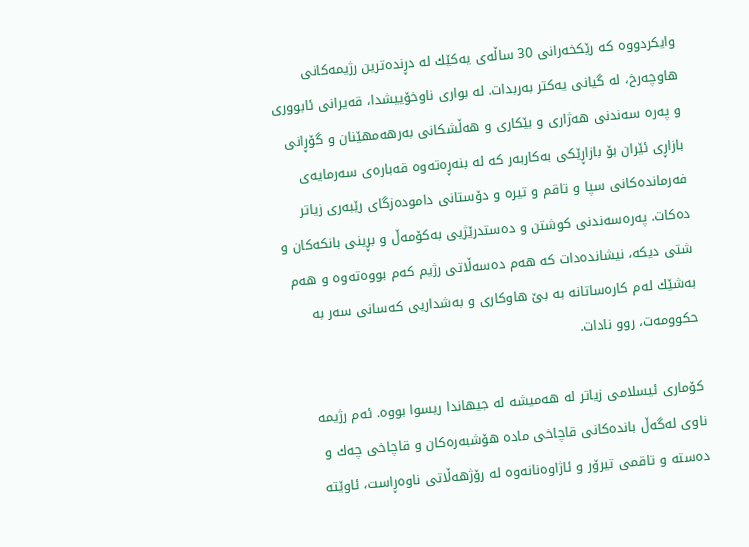وایكردووه‌ كه‌ رێكخه‌رانی‌ 30 ساڵه‌ی‌ یه‌كێك له‌ دڕنده‌ترین رژیمه‌كانی‌ هاوچه‌رخ، له‌ گیانی‌ یه‌كتر به‌ربدات. له‌ بواری‌ ناوخۆییشدا، قه‌یرانی‌ ئابووری‌ و په‌ره‌ سه‌ندنی‌ هه‌ژاری‌ و بێكاری‌ و هه‌ڵشكانی‌ به‌رهه‌مهێنان و گۆڕانی‌ بازاڕی‌ ئێران بۆ بازاڕێكی‌ به‌كاربه‌ر كه‌ له‌ بنه‌ڕه‌ته‌وه‌ قه‌باره‌ی‌ سه‌رمایه‌ی‌ فه‌رمانده‌كانی‌ سپا و تاقم و تیره‌ و دۆستانی‌ داموده‌زگای‌ رێبه‌ری‌ زیاتر ده‌كات. په‌ره‌سه‌ندنی‌ كوشتن و ده‌ستدرێژیی‌ به‌كۆمه‌ڵ‌ و بڕینی‌ بانكه‌كان و شتی‌ دیكه‌، نیشانده‌دات كه‌ هه‌م ده‌سه‌ڵاتی‌ رژیم كه‌م بووه‌ته‌وه‌ و هه‌م به‌شێك له‌م كاره‌ساتانه‌ به‌ بێ‌ هاوكاری‌ و به‌شداریی‌ كه‌سانی‌ سه‌ر به‌ حكوومه‌ت، روو نادات.

كۆماری‌ ئیسلامی‌ زیاتر له‌ هه‌میشه‌ له‌ جیهاندا ریسوا بووه‌. ئه‌م رژیمه‌ ناوی‌ له‌گه‌ڵ‌ بانده‌كانی‌ قاچاخی‌ ماده‌ هۆشبه‌ره‌كان و قاچاخی‌ چه‌ك و ده‌سته‌ و تاقمی‌ تیرۆر و ئاژاوه‌نانه‌وه‌ له‌ رۆژهه‌ڵاتی‌ ناوه‌ڕاست، ئاوێته‌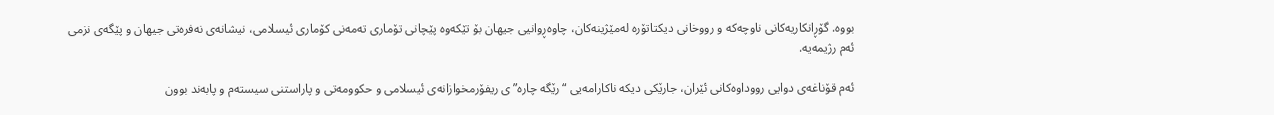بووه‌. گۆڕانكاریه‌كانی‌ ناوچه‌كه‌ و رووخانی‌ دیكتاتۆره‌ له‌مێژینه‌كان، چاوه‌ڕوانیی‌ جیهان بۆ تێكه‌وه‌ پێچانی‌ تۆماری‌ ته‌مه‌نی‌ كۆماری‌ ئیسلامی‌، نیشانه‌ی‌ نه‌فره‌تی‌ جیهان و پێگه‌ی‌ نزمی‌ ئه‌م رژیمه‌یه‌.

ئه‌م قۆناغه‌ی‌ دوایی‌ رووداوه‌كانی‌ ئێران، جارێكی‌ دیكه‌ ناكارامه‌یی‌ “رێگه‌ چاره‌”ی‌ ریفۆرمخوازانه‌ی‌ ئیسلامی‌ و حكوومه‌تی‌ و پاراستنی‌ سیسته‌م و پابه‌ند بوون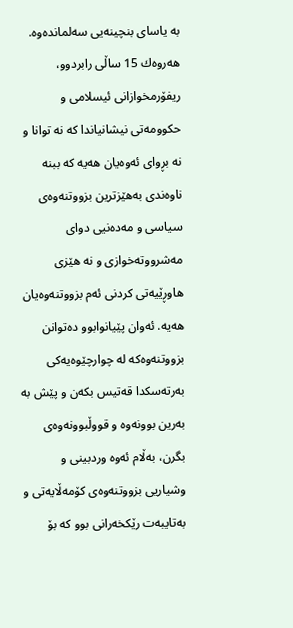به‌ یاسای‌ بنچینه‌یی‌ سه‌لمانده‌وه‌. هه‌روه‌ك 15 ساڵی‌ رابردوو، ریفۆرمخوازانی‌ ئیسلامی‌ و حكوومه‌تی‌ نیشانیاندا كه‌ نه‌ توانا و نه‌ بڕوای‌ ئه‌وه‌یان هه‌یه‌ كه‌ ببنه‌ ناوه‌ندی‌ به‌هێزترین بزووتنه‌وه‌ی‌ سیاسی‌ و مه‌ده‌نیی‌ دوای‌ مه‌شرووته‌خوازی‌ و نه‌ هێزی‌ هاوڕێیه‌تی‌ كردنی‌ ئه‌م بزووتنه‌وه‌یان هه‌یه‌. ئه‌وان پێیانوابوو ده‌توانن بزووتنه‌وه‌كه‌ له‌ چوارچێوه‌یه‌كی‌ به‌رته‌سكدا قه‌تیس بكه‌ن و پێش به‌ به‌رین بوونه‌وه‌ و قووڵبوونه‌وه‌ی‌ بگرن، به‌ڵام ئه‌وه‌ وردبینی‌ و وشیاریی‌ بزووتنه‌وه‌ی‌ كۆمه‌ڵایه‌تی‌ و به‌تایبه‌ت رێكخه‌رانی‌ بوو كه‌ بۆ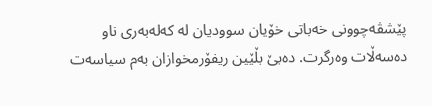پێشڤه‌چوونی‌ خه‌باتی‌ خۆیان سوودیان له‌ كه‌له‌به‌ری‌ ناو ده‌سه‌ڵات وه‌رگرت. ده‌بێ‌ بڵێین ریفۆرمخوازان به‌م سیاسه‌ت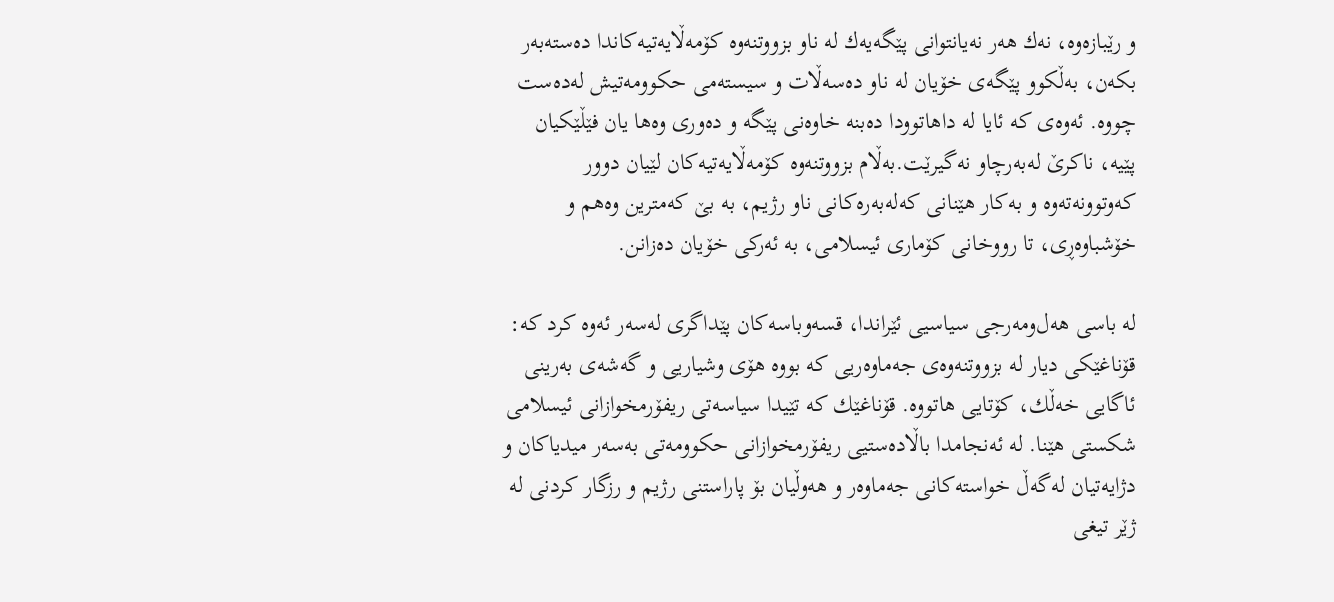و رێبازه‌وه‌، نه‌ك هه‌ر نه‌یانتوانی‌ پێگه‌یه‌ك له‌ ناو بزووتنه‌وه‌ كۆمه‌ڵایه‌تیه‌كاندا ده‌سته‌به‌ر بكه‌ن، به‌ڵكوو پێگه‌ی‌ خۆیان له‌ ناو ده‌سه‌ڵات و سیسته‌می‌ حكوومه‌تیش له‌ده‌ست چووه‌. ئه‌وه‌ی‌ كه‌ ئایا له‌ داهاتوودا ده‌بنه‌ خاوه‌نی‌ پێگه‌ و ده‌وری‌ وه‌ها یان فێڵێكیان پێیه‌، ناكرێ‌ له‌به‌رچاو نه‌گیرێت.به‌ڵام بزووتنه‌وه‌ كۆمه‌ڵایه‌تیه‌كان لێیان دوور كه‌وتوونه‌ته‌وه‌ و به‌كار هێنانی‌ كه‌له‌به‌ره‌كانی‌ ناو رژیم، به‌ بێ‌ كه‌مترین وه‌هم و خۆشباوه‌ڕی‌، تا رووخانی‌ كۆماری‌ ئیسلامی‌، به‌ ئه‌ركی‌ خۆیان ده‌زانن.

له‌ باسی‌ هه‌ل‌ومه‌رجی‌ سیاسیی‌ ئێراندا، قسه‌وباسه‌كان پێداگری‌ له‌سه‌ر ئه‌وه‌ كرد كه‌: قۆناغێكی‌ دیار له‌ بزووتنه‌وه‌ی‌ جه‌ماوه‌ریی‌ كه‌ بووه‌ هۆی‌ وشیاریی‌ و گه‌شه‌ی‌ به‌رینی‌ ئاگایی خه‌ڵك، كۆتایی‌ هاتووه‌. قۆناغێك كه‌ تێیدا سیاسه‌تی‌ ریفۆرمخوازانی‌ ئیسلامی‌ شكستی‌ هێنا. له‌ ئه‌نجامدا باڵاده‌ستیی‌ ریفۆرمخوازانی‌ حكوومه‌تی‌ به‌سه‌ر میدیاكان و دژایه‌تیان له‌گه‌ڵ‌ خواسته‌كانی‌ جه‌ماوه‌ر و هه‌وڵیان بۆ پاراستنی‌ رژیم و رزگار كردنی‌ له‌ ژێر تیغی‌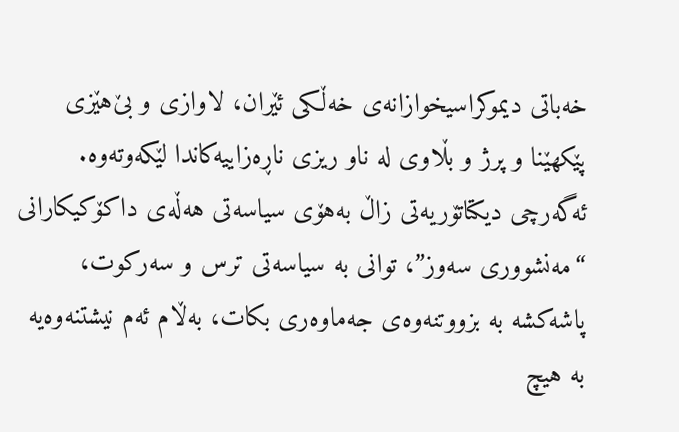خه‌باتی‌ دیموكراسیخوازانه‌ی‌ خه‌ڵكی‌ ئێران، لاوازی و بێ‌هێزی پێکهێنا و پرژ و بڵاوی‌ له‌ ناو‌ ریزی‌ ناڕه‌زاییه‌كاندا لێكه‌وته‌وه‌. ئه‌گه‌رچی‌ دیكتاتۆریه‌تی‌ زاڵ‌ به‌هۆی‌ سیاسه‌تی‌ هه‌ڵه‌ی‌ داكۆكیكارانی‌ “مه‌نشووری‌ سه‌وز”، توانی‌ به‌ سیاسه‌تی‌ ترس و سه‌ركوت، پاشه‌كشه‌ به‌ بزووتنه‌وه‌ی‌ جه‌ماوه‌ری‌ بكات، به‌ڵام ئه‌م نیشتنه‌وه‌یه‌ به‌ هیچ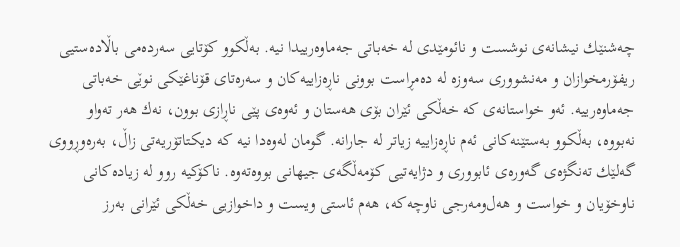چه‌شنێك نیشانه‌ی‌ نوشست و نائومێدی‌ له‌ خه‌باتی‌ جه‌ماوه‌رییدا نیه‌. به‌ڵكوو كۆتایی‌ سه‌رده‌می‌ باڵاده‌ستیی‌ ریفۆرمخوازان و مه‌نشووری‌ سه‌وزه‌ له‌ ده‌مڕاست بوونی‌ ناڕه‌زاییه‌كان و سه‌ره‌تای‌ قۆناغێكی‌ نوێی‌ خه‌باتی‌ جه‌ماوه‌رییه‌. ئه‌و خواستانه‌ی‌ كه‌ خه‌ڵكی‌ ئێران بۆی‌ هه‌ستان و ئه‌وه‌ی‌ پێی‌ ناڕازی‌ بوون، نه‌ك هه‌ر ته‌واو نه‌بووه‌، به‌ڵكوو به‌ستێنه‌كانی‌ ئه‌م ناڕه‌زاییه‌ زیاتر له‌ جارانه‌. گومان له‌وه‌دا نیه‌ كه‌ دیكتاتۆریه‌تی‌ زاڵ‌، به‌ره‌وڕووی‌ گه‌لێك ته‌نگژه‌ی‌ گه‌وره‌ی‌ ئابووری‌ و دژایه‌تیی‌ كۆمه‌ڵگه‌ی‌ جیهانی‌ بووه‌ته‌وه‌. ناكۆكیه‌ روو له‌ زیاده‌كانی‌ ناوخۆیان و خواست و هه‌ل‌ومه‌رجی‌ ناوچه‌كه‌، هه‌م ئاستی‌ ویست و داخوازیی‌ خه‌ڵكی‌ ئێرانی‌ به‌رز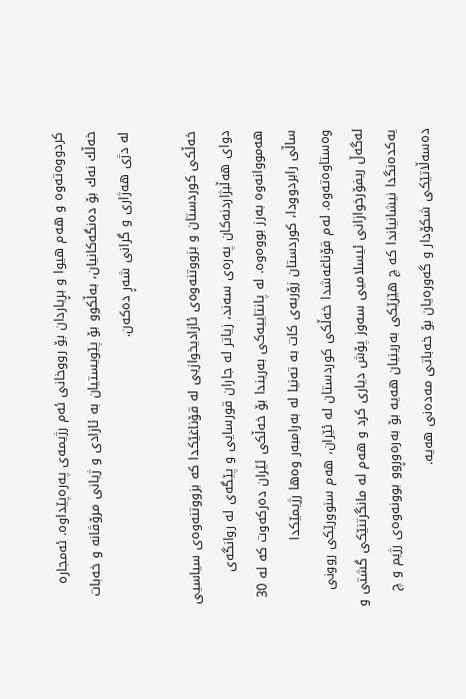كردووه‌ته‌وه‌ و هه‌م هیوا و بڕیاردان بۆ رووخانی‌ ئه‌م رژیمه‌ی‌ په‌ره‌پێداوه‌. ئه‌مجاره‌ خه‌ڵك نه‌ك بۆ ده‌نگه‌كانیان، به‌ڵكوو بۆ پێویستیان به‌ ئازادی‌ و ژیانی‌ مرۆڤانه‌ و خه‌بات له‌ دژی‌ هه‌ژاری‌ و گرانی‌ شه‌ڕ ده‌كه‌ن.

خه‌ڵكی‌ كوردستان و بزووتنه‌وه‌ی‌ ئازادیخوازیی‌ له‌ قۆناغێكدا كه‌ بزووتنه‌وه‌ی‌ سیاسیی‌ دوای‌ هه‌ڵبژاردنه‌كان په‌ره‌ی‌ سه‌ند، زیاتر له‌ جاران قورسایی‌ و پێگه‌ی‌ له‌ روانگه‌ی‌ هه‌مووانه‌وه‌ به‌رز بووه‌وه‌. له‌ پانتاییه‌كی‌ به‌ریندا بۆ خه‌ڵكی‌ ئێران ده‌ركه‌وت كه‌ له‌ 30 ساڵی‌ رابردوودا، كوردستان زۆربه‌ی‌ كات به‌ ته‌نیا له‌ به‌رامبه‌ر وه‌ها رژیمێكدا وه‌ستاوه‌ته‌وه‌. له‌م قۆناغه‌شدا خه‌ڵكی‌ كوردستان له‌ ئێران، هه‌م سنوورێكی‌ روونی‌ له‌گه‌ڵ‌ ریفۆرخوازانی‌ ئیسلامیی‌ سه‌وز پۆش دیاری‌ كرد و هه‌م له‌ مانگرتنێكی‌ گشتی‌ و یه‌كده‌نگدا نیشانیاندا كه‌ چ هێزێكی‌ به‌رینیان هه‌یه‌ بۆ به‌ره‌وڕوو بوونه‌وه‌ی‌ رژیم و چ ده‌سه‌ڵاتێكی‌ شكۆدار و گه‌وره‌یان بۆ خه‌باتی‌ مه‌ده‌نی‌ هه‌یه‌.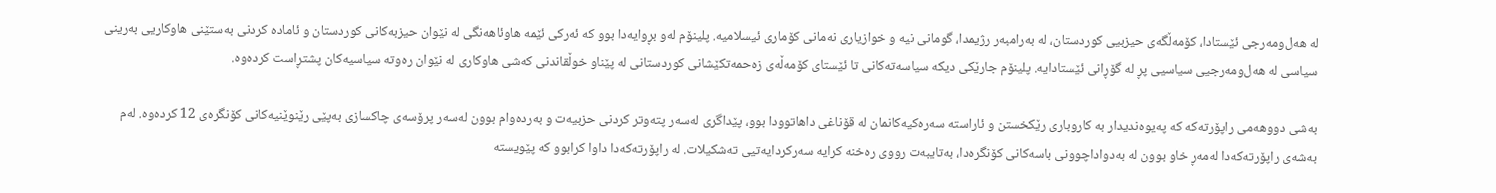له‌ هه‌ل‌ومه‌رجی‌ ئێستادا، كۆمه‌ڵگه‌ی‌ حیزبیی‌ كوردستان، له‌ به‌رامبه‌ر رژیمدا، گومانی‌ نیه‌ و خوازیاری‌ نه‌مانی‌ كۆماری‌ ئیسلامیه‌. پلینۆم له‌و بڕوایه‌دا بوو كه‌ ئه‌ركی‌ ئێمه‌ هاوئاهه‌نگی‌ له‌ نێوان حیزبه‌كانی‌ كوردستان و ئاماده‌ كردنی‌ به‌ستێنی‌ هاوكاریی‌ به‌رینی‌ سیاسی‌ له‌ هه‌ل‌ومه‌رجیی‌ سیاسیی‌ پڕ له‌ گۆڕانی‌ ئێستادایه‌. پلینۆم جارێكی‌ دیكه‌ سیاسه‌ته‌كانی‌ تا ئێستای‌ كۆمه‌ڵه‌ی‌ زه‌حمه‌تكێشانی‌ كوردستانی‌ له‌ پێناو خوڵقاندنی‌ كه‌شی‌ هاوكاری‌ له‌ نێوان ره‌وته‌ سیاسیه‌كان پشتڕاست كرده‌وه‌.

به‌شی‌ دووهه‌می‌ راپۆرته‌كه‌ كه‌ په‌یوه‌ندیدار به‌ كاروباری‌ رێكخستن و ئاراسته‌ سه‌ره‌كیه‌كانمان له‌ قۆناغی‌ داهاتوودا بوو، پێداگری‌ له‌سه‌ر پته‌وتر كردنی‌ حزبیه‌ت و به‌رده‌وام بوون له‌سه‌ر پرۆسه‌ی‌ چاكسازی‌ به‌پێی‌ رێنوێنیه‌كانی‌ كۆنگره‌ی‌ 12 كرده‌وه‌. له‌م به‌شه‌ی‌ راپۆرته‌كه‌دا له‌مه‌ڕ خاو بوون له‌ به‌دواداچوونی‌ باسه‌كانی‌ كۆنگره‌دا، به‌تایبه‌ت رووی‌ ره‌خنه‌ كرایه‌ سه‌ركردایه‌تیی‌ ته‌شكیلات. له‌ راپۆرته‌كه‌دا داوا كرابوو كه‌ پێویسته‌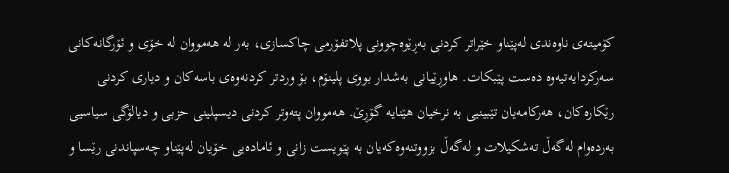كۆمیته‌ی‌ ناوه‌ندی‌ له‌پێناو خێراتر كردنی‌ به‌ڕێوه‌چوونی‌ پلاتفۆرمی‌ چاكسازی‌، به‌ر له‌ هه‌مووان له‌ خۆی‌ و ئۆرگانه‌كانی‌ سه‌ركردایه‌تیه‌وه‌ ده‌ست پێبكات. هاوڕێیانی‌ به‌شدار بووی‌ پلینۆم، بۆ وردتر كردنه‌وه‌ی‌ باسه‌كان و دیاری‌ كردنی‌ رێكاره‌كان، هه‌ركامه‌یان تێبینیی‌ به‌ نرخیان هێنایه‌ گۆڕێ‌. هه‌مووان پته‌وتر كردنی‌ دیسپلینی‌ حزبی‌ و دیالۆگی‌ سیاسیی‌ به‌رده‌وام له‌گه‌ڵ‌ ته‌شكیلات و له‌گه‌ڵ‌ بزووتنه‌وه‌كه‌یان به‌ پێویست زانی‌ و ئاماده‌یی‌ خۆیان له‌پێناو چه‌سپاندنی‌ رێسا و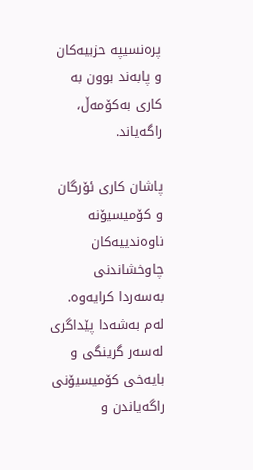پره‌نسیپه‌ حزبیه‌كان و پابه‌ند بوون به‌ كاری‌ به‌كۆمه‌ڵ‌، راگه‌یاند.

پاشان كاری‌ ئۆرگان و كۆمیسیۆنه‌ ناوه‌ندییه‌كان چاوخشاندنی‌ به‌سه‌ردا كرایه‌وه‌. له‌م به‌شه‌دا پێداگری‌ له‌سه‌ر گرینگی‌ و بایه‌خی‌ كۆمیسیۆنی‌ راگه‌یاندن و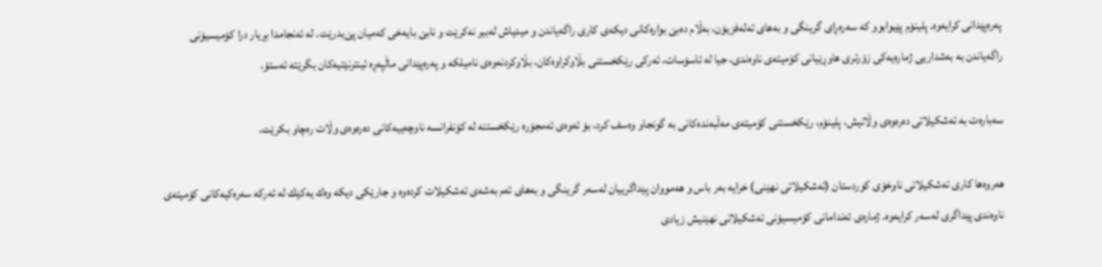په‌ره‌پێدانی‌ كرایه‌وه‌. پلینۆم پێیوابوو كه‌ سه‌ره‌ڕای‌ گرینگی‌ و به‌های‌ ته‌له‌فزیۆن، به‌ڵام ده‌بێ‌ بواره‌كانی‌ دیكه‌ی‌ كاری‌ راگه‌یاندن و میدیاش له‌بیر نه‌كرێت و نابێ‌ بایه‌خی‌ كه‌میان پێ‌بدرێت. له‌ ئه‌نجامدا بڕیار درا كۆمیسیۆنی‌ راگه‌یاندن به‌ به‌شداریی‌ ژماره‌یه‌كی‌ زۆرتری‌ هاوڕێیانی‌ كۆمیته‌ی‌ ناوه‌ندی‌، جیا له‌ ئاسۆسات، ئه‌ركی‌ رێكخستنی‌ بڵاوكراوه‌كان، بڵاوكردنه‌وه‌ی‌ نامیلكه‌ و په‌ره‌پێدانی‌ ماڵپه‌ڕه‌ ئینترنێتیه‌كان بگرێته‌ ئه‌ستۆ.

سه‌باره‌ت به‌ ته‌شكیلاتی‌ ده‌ره‌وه‌ی‌ وڵاتیش، پلینۆم، رێكخستنی‌ كۆمیته‌ی‌ مه‌ڵبه‌نده‌کانی‌ به‌ گونجاو وه‌سف كرد، بۆ ئه‌وه‌ی‌ ئه‌مجۆره‌ رێكخستنه‌ له‌ كۆنفرانسه‌ ناوچه‌ییه‌كانی‌ ده‌ره‌وه‌ی‌ وڵات ره‌چاو بكرێت.

هه‌روه‌ها كاری‌ ته‌شكیلاتی‌ ناوخۆی‌ كوردستان (ته‌شكیلاتی‌ نهێنی‌) خرایه‌ به‌ر باس و هه‌مووان پێداگرییان له‌سه‌ر گرینگی‌ و به‌های‌ ئه‌م به‌شه‌ی‌ ته‌شكیلات كرده‌وه‌ و جارێكی‌ دیكه‌ وه‌ك یه‌كێك له‌ ئه‌ركه‌ سه‌ره‌كیه‌كانی‌ كۆمیته‌ی‌ ناوه‌ندی‌ پێداگری‌ له‌سه‌ر كرایه‌وه‌. ژماره‌ی‌ ئه‌ندامانی‌ كۆمیسیۆنی‌ ته‌شكیلاتی‌ نهێنیش زیادی‌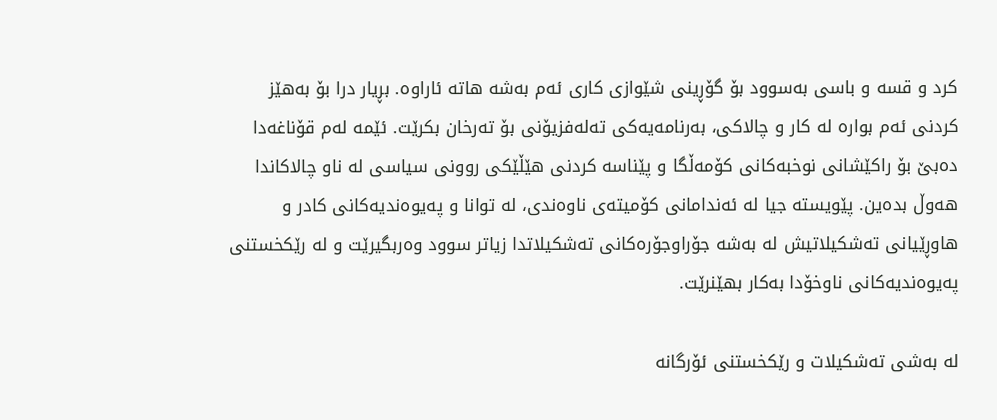كرد و قسه‌ و باسی‌ به‌سوود بۆ گۆڕینی‌ شێوازی‌ كاری‌ ئه‌م به‌شه‌ هاته‌ ئاراوه‌. بڕیار درا بۆ به‌هێز كردنی‌ ئه‌م بواره‌ له‌ كار و چالاكی‌، به‌رنامه‌یه‌كی‌ ته‌له‌فزیۆنی‌ بۆ ته‌رخان بكرێت. ئێمه‌ له‌م قۆناغه‌دا ده‌بێ‌ بۆ راكێشانی‌ نوخبه‌كانی‌ كۆمه‌ڵگا و پێناسه‌ كردنی‌ هێڵێكی‌ روونی‌ سیاسی‌ له‌ ناو چالاكاندا هه‌وڵ‌ بده‌ین. پێویسته‌ جیا له‌ ئه‌ندامانی‌ كۆمیته‌ی‌ ناوه‌ندی‌، له‌ توانا و په‌یوه‌ندیه‌كانی‌ كادر و هاوڕێیانی‌ ته‌شكیلاتیش له‌ به‌شه‌ جۆراوجۆره‌كانی‌ ته‌شكیلاتدا زیاتر سوود وه‌ربگیرێت و له‌ رێكخستنی‌ په‌یوه‌ندیه‌كانی‌ ناوخۆدا به‌كار بهێنرێت.

له‌ به‌شی‌ ته‌شكیلات و رێكخستنی‌ ئۆرگانه‌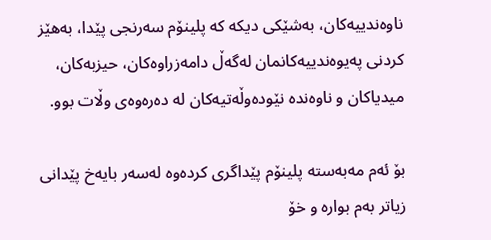ناوه‌ندییه‌كان، به‌شێكی‌ دیكه‌ كه‌ پلینۆم سه‌رنجی‌ پێدا، به‌هێز كردنی‌ په‌یوه‌ندییه‌كانمان له‌گه‌ڵ‌ دامه‌زراوه‌كان، حیزبه‌كان، میدیاكان و ناوه‌نده‌ نێوده‌وڵه‌تیه‌كان له‌ ده‌ره‌وه‌ی‌ وڵات بوو.

بۆ ئه‌م مه‌به‌سته‌ پلینۆم پێداگری‌ كرده‌وه‌ له‌سه‌ر بایه‌خ پێدانی‌ زیاتر به‌م بواره‌ و خۆ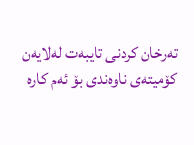ته‌رخان كردنی‌ تایبه‌ت له‌لایه‌ن كۆمیته‌ی‌ ناوه‌ندی‌ بۆ ئه‌م كاره‌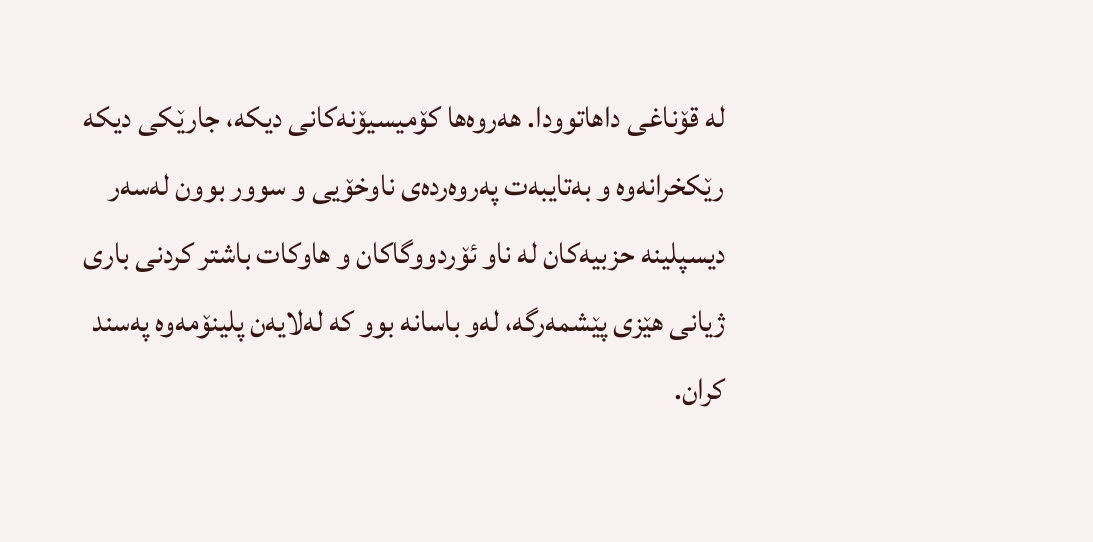له‌ قۆناغی‌ داهاتوودا. هه‌روه‌ها كۆمیسیۆنه‌كانی‌ دیكه‌، جارێكی‌ دیكه‌ رێكخرانه‌وه‌ و به‌تایبه‌ت په‌روه‌رده‌ی‌ ناوخۆیی‌ و سوور بوون له‌سه‌ر دیسپلینه‌ حزبیه‌كان له‌ ناو ئۆردووگاكان و هاوكات باشتر كردنی‌ باری‌ ژیانی‌ هێزی‌ پێشمه‌رگه‌، له‌و باسانه‌ بوو كه‌ له‌لایه‌ن پلینۆمه‌وه‌ په‌سند كران.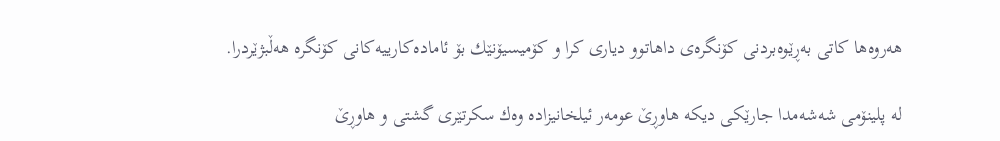هه‌روه‌ها كاتی‌ به‌ڕێوه‌بردنی‌ كۆنگره‌ی‌ داهاتوو دیاری‌ كرا و كۆمیسیۆنێك بۆ ئاماده‌كارییه‌كانی‌ كۆنگره‌ هه‌ڵبژێردرا.

له‌ پلینۆمی‌ شه‌شه‌مدا جارێكی‌ دیكه‌ هاوڕێ‌ عومه‌ر ئیلخانیزاده‌ وه‌ك سكرتێری‌ گشتی‌ و هاوڕێ‌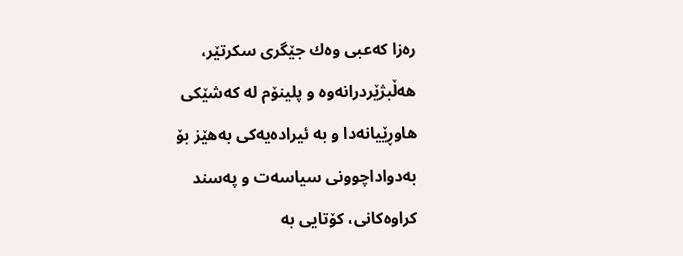ره‌زا كه‌عبی‌ وه‌ك جێگری‌ سكرتێر، هه‌ڵبژێردرانه‌وه‌ و پلینۆم له‌ كه‌شێكی‌ هاوڕێیانه‌دا و به‌ ئیراده‌یه‌کی‌ به‌هێز بۆ به‌دواداچوونی‌ سیاسه‌ت و په‌سند كراوه‌كانی‌، كۆتایی‌ به‌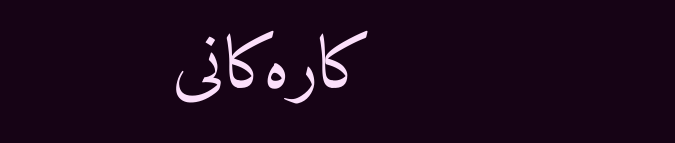كاره‌كانی‌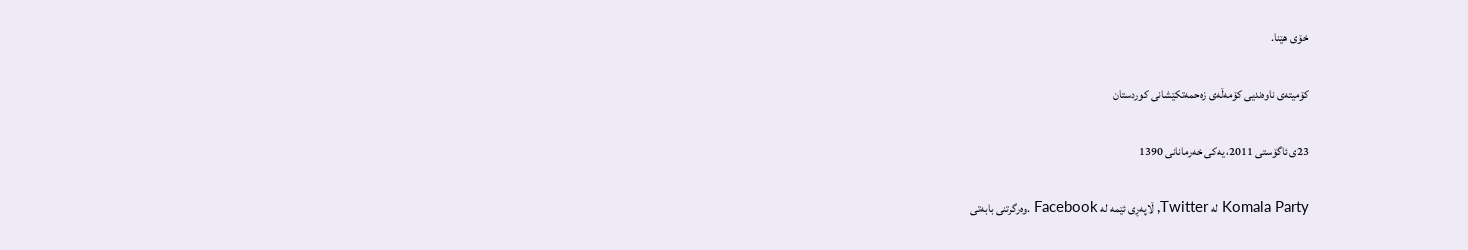خۆی‌ هێنا.

كۆمیته‌ی‌ ناوه‌ندیی‌ كۆمه‌ڵه‌ی‌ زه‌حمه‌تكێشانی‌ كوردستان

23ی‌ ئاگۆستی‌ 2011، یه‌كی‌ خه‌رمانانی‌ 1390

Komala Party له Twitter, ڵاپه‌ڕی ئێمه له Facebook .وه‌رگرتنی بابه‌تی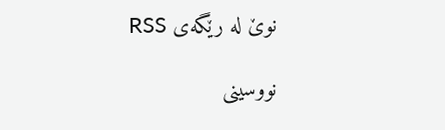نوێ له رێگه‌ی RSS

نووسینی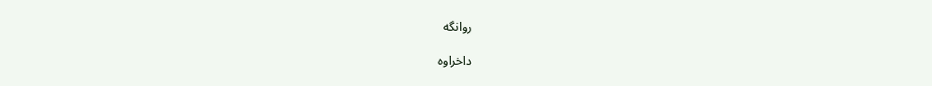روانگه

داخراوه